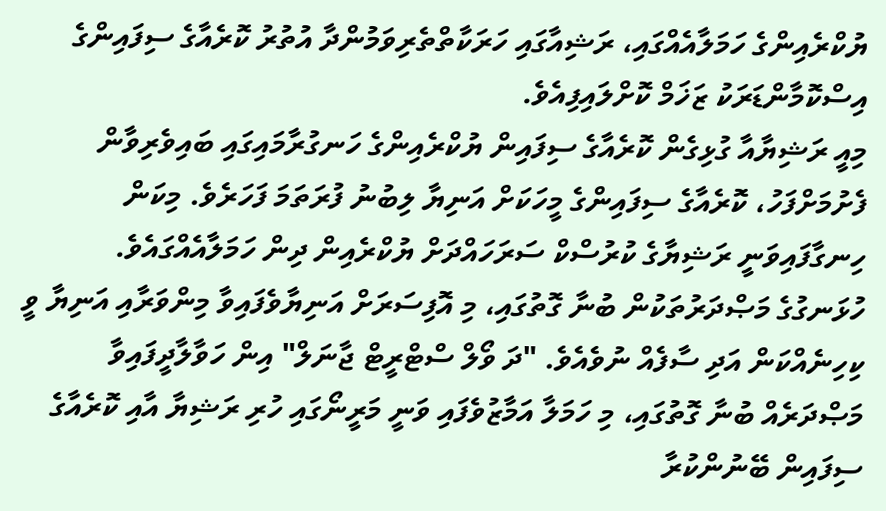ޔުކްރެއިންގެ ހަމަލާއެއްގައި، ރަޝިއާގައި ހަރަކާތްތެރިވަމުންދާ އުތުރު ކޮރެއާގެ ސިފައިންގެ އިސްކޮމާންޑަރަކު ޒަޚަމް ކޮށްލައިފިއެވެ.
މިއީ ރަޝިޔާއާ ގުޅިގެން ކޮރެއާގެ ސިފައިން ޔުކްރެއިންގެ ހަނގުރާމައިގައި ބައިވެރިވާން ފެށުމަށްފަހު، ކޮރެއާގެ ސިފައިންގެ މީހަކަށް އަނިޔާ ލިބުނު ފުރަތަމަ ފަހަރެވެ. މިކަން ހިނގާފައިވަނީ ރަޝިޔާގެ ކުރުސްކް ސަރަހައްދަށް ޔުކްރެއިން ދިން ހަމަލާއެއްގައެވެ.
ހުޅަނގުގެ މަޞްދަރުތަކުން ބުނާ ގޮތުގައި، މި އޮފިސަރަށް އަނިޔާވެފައިވާ މިންވަރާއި އަނިޔާ ވީ ކިހިނެއްކަން އަދި ސާފެއް ނުވެއެވެ. "ދަ ވޯލް ސްޓްރީޓް ޖާނަލް" އިން ހަވާލާދީފައިވާ މަޞްދަރެއް ބުނާ ގޮތުގައި، މި ހަމަލާ އަމާޒުވެފައި ވަނީ މަރީނޯގައި ހުރި ރަޝިޔާ އާއި ކޮރެއާގެ ސިފައިން ބޭނުންކުރާ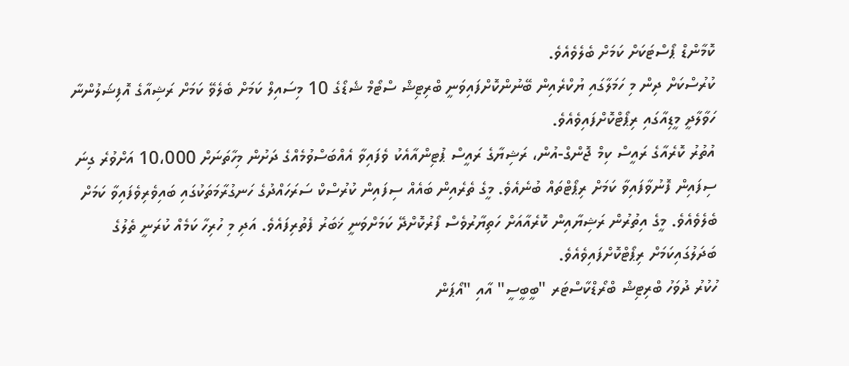ކޮމާންޑް ޕޯސްޓަކަށް ކަމަށް ބެލެވެއެވެ.
ކުރުސްކަށް ދިން މި ހަމަލާގައި ޔުކްރެއިން ބޭނުންކޮށްފައިވަނީ ބްރިޓިޝް ސްޓޯމް ޝެޑޯގެ 10 މިސައިލް ކަމަށް ބެލެވޭ ކަމަށް ރަޝިއާގެ އޮފިޝަލުންނާ ހަވާލާދީ މީޑިއާގައި ރިޕޯޓްކޮށްފައިވެއެވެ.
އުތުރު ކޮރެއާގެ ރައީސް ކިމް ޖޮންގް-އުން، ރަޝިޔާގެ ރައީސް ޕުޓިންއާއެކު ވެފައިވާ އެއްބަސްވުމެއްގެ ދަށުން މިހާތަނަށް 10،000 އަށްވުރެ ގިނަ ސިފައިން ފޮނުވާފައިވާ ކަމަށް ރިޕޯޓްތައް ބުނެއެވެ. މީގެ ތެރެއިން ބައެއް ސިފައިން ކުރުސްކް ސަރަހައްދުގެ ހަނގުރާމަތަކުގައި ބައިވެރިވެފައިވާ ކަމަށް ބެލެވެއެވެ. މީގެ އިތުރުން ރަޝިޔާއިން ކޮރެއާއަށް ހަތިޔާރުވެސް ފޯރުކޮށްދޭ ކަމަށްވަނީ ޚަބަރު ފެތުރިފައެވެ. އަދި މި ހުރިހާ ކަމެއް ކުރަނީ ތެލުގެ ބަދަލުގައިކަމަށް ރިޕޯޓްކޮށްފައިވެއެވެ.
ހުކުރު ދުވަހު ބްރިޓިޝް ބްރޯޑްކާސްޓަރ "ބީބީސީ" އާއި "އޯޕަން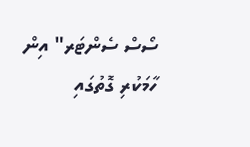ސޯސް ސެންޓަރ" އިން ހާމަކުރި ގޮތުގައި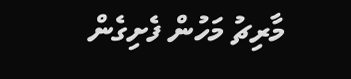މާރިޗު މަހުން ފެށިގެން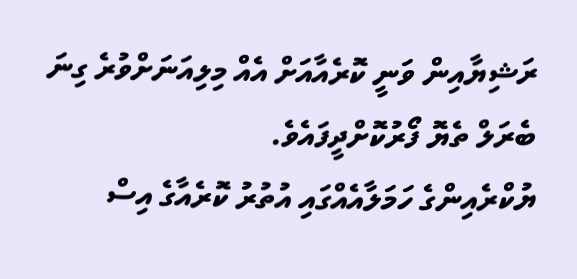ރަޝިޔާއިން ވަނީ ކޮރެއާއަށް އެއް މިލިއަނަށްވުރެ ގިނަ ބެރަލް ތެޔޮ ފޯރުކޮށްދީފައެވެ.
ޔުކްރެއިންގެ ހަމަލާއެއްގައި އުތުރު ކޮރެއާގެ އިސް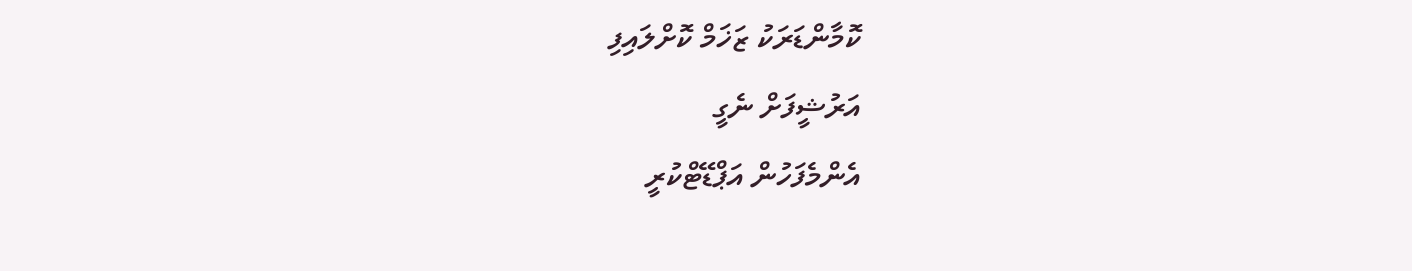ކޮމާންޑަރަކު ޒަޚަމް ކޮށްލައިފި
އަރުޝީފަށް ނެގީ
އެންމެފަހުން އަޕްޑޭޓްކުރީ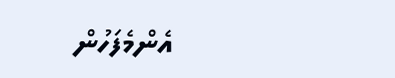އެންމެފަހުން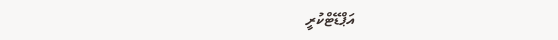އަޕްޑޭޓްކުރީ